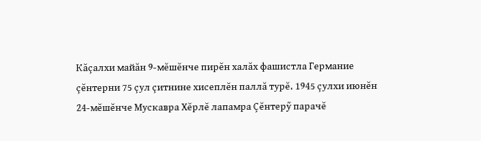Кăçалхи майăн 9-мĕшĕнче пирĕн халăх фашистла Германие çĕнтерни 75 çул çитнине хисеплĕн паллă турĕ. 1945 çулхи июнĕн 24-мĕшĕнче Мускавра Хĕрлĕ лапамра Çĕнтерỹ парачĕ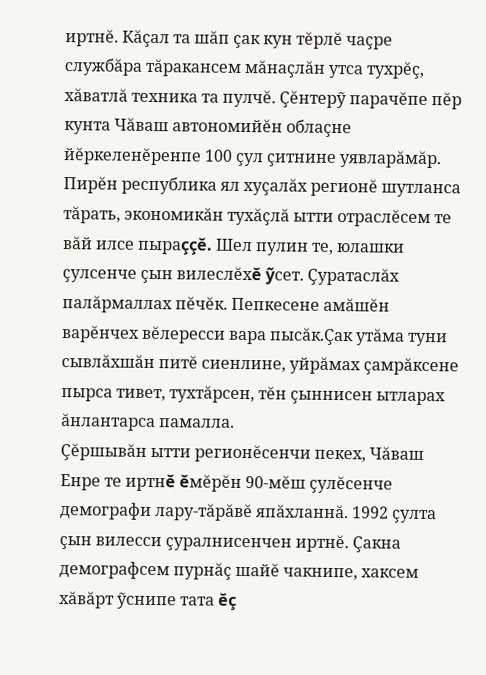иртнĕ. Кăçал та шăп çак кун тĕрлĕ чаçре службăра тăракансем мăнаçлăн утса тухрĕç, хăватлă техника та пулчĕ. Çĕнтерỹ парачĕпе пĕр кунта Чăваш автономийĕн облаçне йĕркеленĕренпе 100 çул çитнине уявларăмăр.
Пирĕн республика ял хуçалăх регионĕ шутланса тăрать, экономикăн тухăçлă ытти отраслĕсем те вăй илсе пыраççĕ. Шел пулин те, юлашки çулсенче çын вилеслĕхĕ ỹсет. Çуратаслăх палăрмаллах пĕчĕк. Пепкесене амăшĕн варĕнчех вĕлересси вара пысăк.Çак утăма туни сывлăхшăн питĕ сиенлине, уйрăмах çамрăксене пырса тивет, тухтăрсен, тĕн çыннисен ытларах ăнлантарса памалла.
Çĕршывăн ытти регионĕсенчи пекех, Чăваш Енре те иртнĕ ĕмĕрĕн 90-мĕш çулĕсенче демографи лару-тăрăвĕ япăхланнă. 1992 çулта çын вилесси çуралнисенчен иртнĕ. Çакна демографсем пурнăç шайĕ чакнипе, хаксем хăвăрт ỹснипе тата ĕç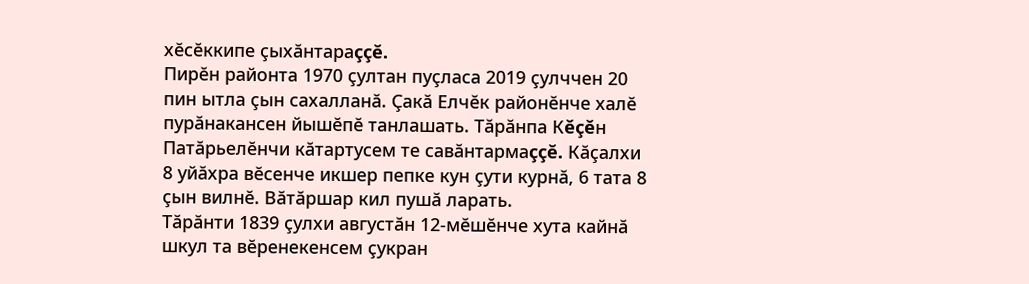хĕсĕккипе çыхăнтараççĕ.
Пирĕн районта 1970 çултан пуçласа 2019 çулччен 20 пин ытла çын сахалланă. Çакă Елчĕк районĕнче халĕ пурăнакансен йышĕпĕ танлашать. Тăрăнпа Кĕçĕн Патăрьелĕнчи кăтартусем те савăнтармаççĕ. Кăçалхи 8 уйăхра вĕсенче икшер пепке кун çути курнă, 6 тата 8 çын вилнĕ. Вăтăршар кил пушă ларать.
Тăрăнти 1839 çулхи августăн 12-мĕшĕнче хута кайнă шкул та вĕренекенсем çукран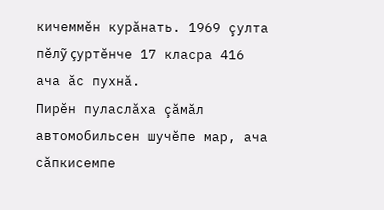кичеммĕн курăнать. 1969 çулта пĕлỹ çуртĕнче 17 класра 416 ача ăс пухнă.
Пирĕн пуласлăха çăмăл автомобильсен шучĕпе мар, ача сăпкисемпе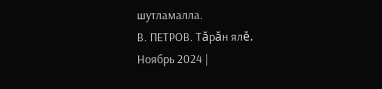шутламалла.
В. ПЕТРОВ. Тăрăн ялĕ.
Ноябрь 2024 |